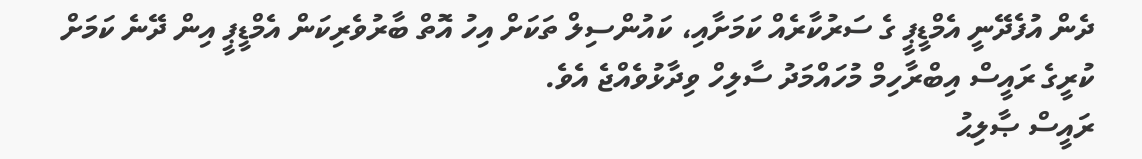ދެން އުފެދޭނީ އެމްޑީޕީ ގެ ސަރުކާރެއް ކަމަށާއި، ކައުންސިލް ތަކަށް އިހު އޮތް ބާރުވެރިކަން އެމްޑީޕީ އިން ދޭނެ ކަމަށް ކުރީގެ ރައީސް އިބްރާހިމް މުހައްމަދު ސާލިހް ވިދާޅުވެއްޖެ އެވެ.
ރައީސް ޞާލިޙު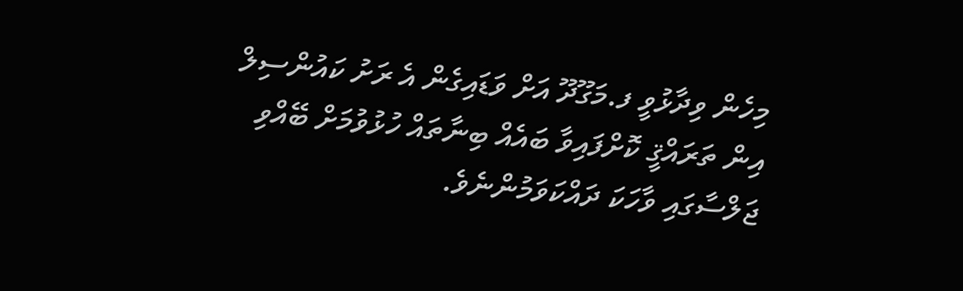މިހެން ވިދާޅުވީ ފ.މަގޫދޫ އަށް ވަޑައިގެން އެ ރަށު ކައުންސިލް އިން ތަރައްޤީ ކޮށްފައިވާ ބައެއް ބިނާތައް ހުޅުވުމަށް ބޭއްވި ޖަލްސާގައި ވާހަކަ ދައްކަވަމުންނެވެ.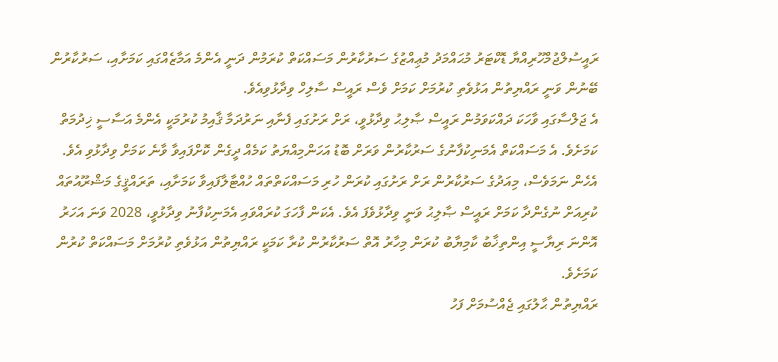ރައީސުލްޖުމްހޫރިއްޔާ ޑޮކްޓަރު މުޙައްމަދު މުޢިއްޒުގެ ސަރުކާރުން މަސައްކަތް ކުރަމުން ދަނީ އެންމެ އަމާޒެއްގައި ކަމަށާއި، ސަރުކާރުން ބޭނުން ވަނީ ރައްޔިތުން އަޅުވެތި ކުރުމަށް ކަމަށް ވެސް ރައީސް ސާލިހް ވިދާޅުވިއެވެ.
އެ ޖަލްސާގައި ވާހަކަ ދައްކަވަމުން ރައީސް ޞާލިޙު ވިދާޅުވީ، ރަށް ރަށުގައި ފެނާއި ނަރުދަމާ ޤާއިމު ކުރުމަކީ އެންމެ އަސާސީ ޚިދުމަތް ކަމަށެވެ. އެ މަސައްކަތް އެމަނިކުފާނުގެ ސަރުކާރުން ވަރަށް ބޮޑު އަހަންމިއްޔަތު ކަމެއް ދީގެން ކޮށްފައިވާ ވާނެ ކަމަށް ވިދާޅުވި އެވެ.
އެހެން ނަމަވެސް، މިއަދުގެ ސަރުކާރުން ރަށް ރަށުގައި ކުރަން ހުރި މަސައްކަތްތައް ހުއްޓާލާފައިވާ ކަމަށާއި، ތަރައްޤީގެ މަޝްރޫއުތައް ކުރިއަށް ނުގެންދާ ކަމަށް ރައީސް ޞާލިޙު ވަނީ ވިދާޅުވެފަ އެވެ. އެކަން ފާހަގަ ކުރައްވައި އެމަނިކުފާނު ވިދާޅުވީ، 2028 ވަނަ އަހަރު އޮންނަ ރިޔާސީ އިންތިޚާބު ކާމިޔާބު ކުރަން މިހާރު އޮތް ސަރުކާރުން ކުރާ ކަމަކީ ރައްޔިތުން އަޅުވެތި ކުރުމަށް މަސައްކަތް ކުރުން ކަމަށެވެ.
ރައްޔިތުން ޙާލުގައި ޖެއްސުމަށް ފަހު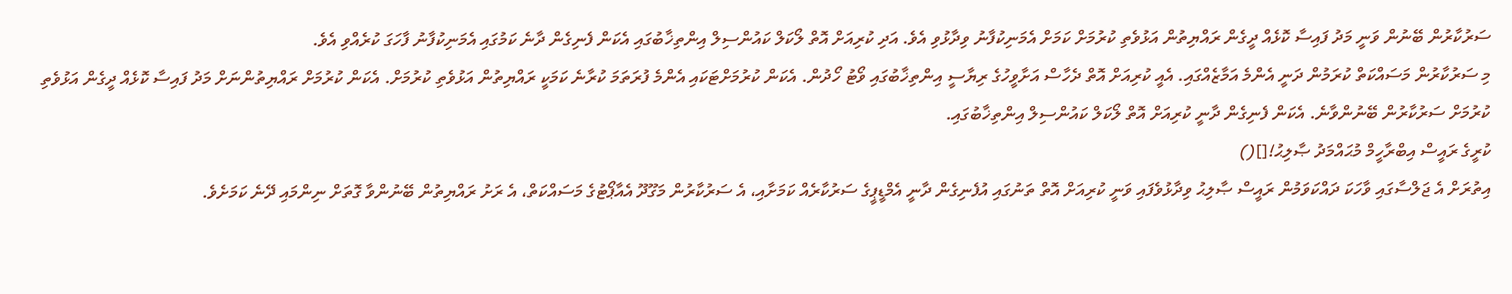ސަރުކާރުން ބޭނުން ވަނީ މަދު ފައިސާ ކޮޅެއް ދީގެން ރައްޔިތުން އަޅުވެތި ކުރުމަށް ކަމަށް އެމަނިކުފާނު ވިދާޅުވި އެވެ. އަދި ކުރިއަށް އޮތް ލޯކަލް ކައުންސިލް އިންތިޚާބުގައި އެކަން ފެނިގެން ދާނެ ކަމުގައި އެމަނިކުފާނު ފާހަގަ ކުރެއްވި އެވެ.
މި ސަރުކާރުން މަސައްކަތް ކުރަމުން ދަނީ އެންމެ އަމާޒެއްގައި. އެއީ ކުރިއަށް އޮތް ދެހާސް އަށާވީހުގެ ރިޔާސީ އިންތިޚާބުގައި ވޯޓު ހޯދުން. އެކަން ކުރުމަށްޓަކައި އެންމެ ފުރަތަމަ ކުރާނެ ކަމަކީ ރައްޔިތުން އަޅުވެތި ކުރުމަށް. އެކަން ކުރުމަށް ރައްޔިތުންނަށް މަދު ފައިސާ ކޮޅެއް ދީގެން އަޅުވެތި ކުރުމަށް ސަރުކާރުން ބޭނުންވާނެ. އެކަން ފެނިގެން ދާނީ ކުރިއަށް އޮތް ލޯކަލް ކައުންސިލް އިންތިޚާބުގައި.
ކުރީގެ ރައީސް އިބްރާހީމް މުޙައްމަދު ޞާލިޙު![]()
އިތުރަށް އެ ޖަލްސާގައި ވާހަކަ ދައްކަވަމުން ރައީސް ޞާލިޙު ވިދާޅުވެފައި ވަނީ ކުރިއަށް އޮތް ތަނުގައި އުފެނިގެން ދާނީ އެމްޑީޕީގެ ސަރުކާރެއް ކަމަށާއި، އެ ސަރުކާރުން މަގޫދޫ އެއާޕޯޓުގެ މަސައްކަތް، އެ ރަށު ރައްޔިތުން ބޭނުންވާ ގޮތަށް ނިންމައި ދޭނެ ކަމަށެވެ.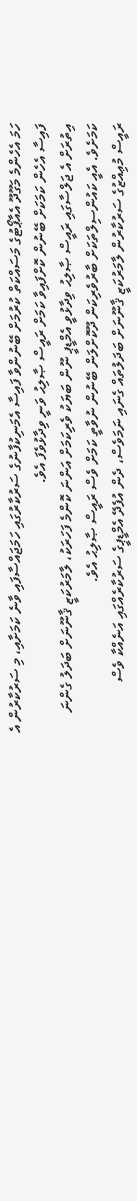ހަމަ އެހެންމެ މަގޫދޫ އެއާޕޯޓުގެ މަސައްކަތް ކުރުމަށް ބޭނުންވާ ފައިސާ އެމަނިކުފާނުގެ ސަރުކާރުގައި ހަމަޖައްސާފައި ވާނެ ކަމަށާއި، މި ސަރުކާރުން އެ ފައިސާ އެހެން ކަމަކަށް ބޭނުން ކޮށްފައިވާ ކަމަށް ރައީސް ޞާލިޙު ވަނީ ވިދާޅުވެފަ އެވެ.
އިތުރަށް އެ ޖަލްސާގައި ރައީސް ޞާލިޙު ވިދާޅުވީ އެމްޑީޕީ ނޫން ބަޔަކު ވެރިކަމަށް އަންނަ ކޮންމެ ފަހަރަކު، ލާމަރުކަޒީ ޤާނޫނަށް ބަދަލު ގެންނަ ކަމަށެވެ. އެއީ ކައުންސިލްތަކަށް ބާރުވެރިކަން ދޫކޮށްލަން ބޭނުން ނުވާތީ ކަމަށް ވެސް ރައީސް ޞާލިޙު އެވެ.
ރައީސް މުޢިއްޒުގެ ސަރުކާރުން ލާމަރުކަޒީ ޤާނޫނަށް ބަދަލުތައް ގެނައި ނަމަވެސް، ދެން އުފެދޭ އެމްޑީޕީގެ ސަރުކާރެއްގައި އަނެއްކާ ވެސް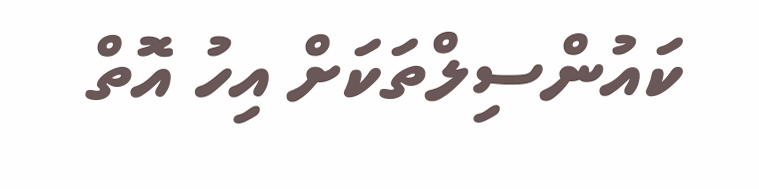ކައުންސިލްތަކަށް އިހު އޮތް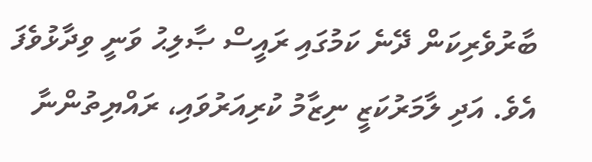ބާރުވެރިކަން ދޭނެ ކަމުގައި ރައީސް ޞާލިޙު ވަނީ ވިދާޅުވެފަ އެވެ. އަދި ލާމަރުކަޒީ ނިޒާމު ކުރިއަރުވައި، ރައްޔިތުންނާ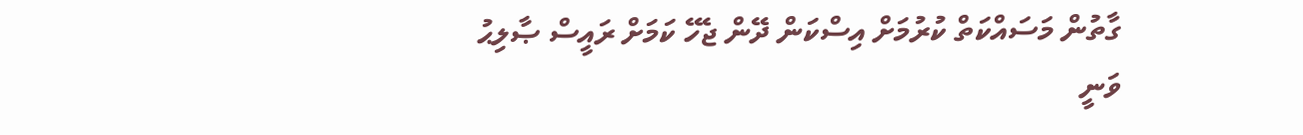ގާތުން މަސައްކަތް ކުރުމަށް އިސްކަން ދޭން ޖެހޭ ކަމަށް ރައީސް ޞާލިޙު ވަނީ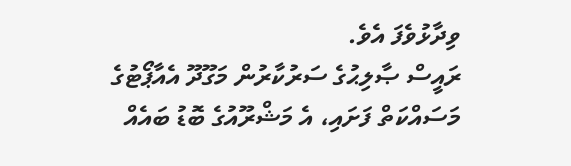ވިދާޅުވެފަ އެވެ.
ރައީސް ޞާލިޙުގެ ސަރުކާރުން މަގޫދޫ އެއާޕޯޓުގެ މަސައްކަތް ފަށައި، އެ މަޝްރޫއުގެ ބޮޑު ބައެއް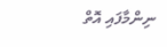ނިންމާފައި އޮތް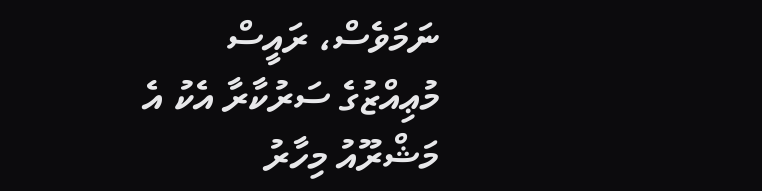ނަމަވެސް، ރައީސް މުޢިއްޒުގެ ސަރުކާރާ އެކު އެ މަޝްރޫއު މިހާރު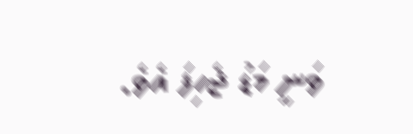ވަނީ މަޑު ޖެހިފަ އެވެ.